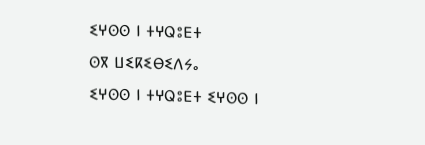ⵉⵖⵙⵙ ⵏ ⵜⵖⵕⵓⴹⵜ
ⵙⴳ ⵡⵉⴽⵉⴱⵉⴷⵢⴰ
ⵉⵖⵙⵙ ⵏ ⵜⵖⵕⵓⴹⵜ ⵉⵖⵙⵙ ⵏ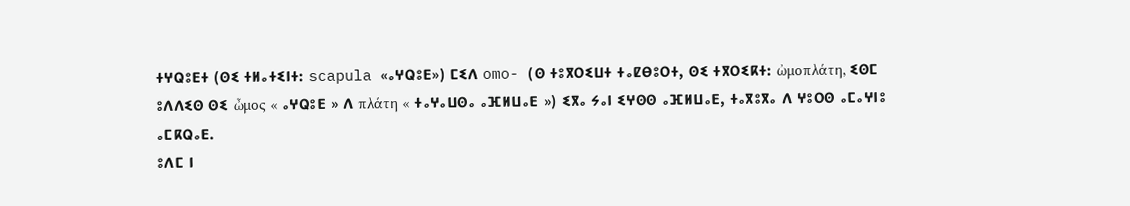ⵜⵖⵕⵓⴹⵜ (ⵙⵉ ⵜⵍⴰⵜⵉⵏⵜ: scapula «ⴰⵖⵕⵓⴹ») ⵎⵉⴷ omo- (ⵙ ⵜⵓⴳⵔⵉⵡⵜ ⵜⴰⵇⴱⵓⵔⵜ, ⵙⵉ ⵜⴳⵔⵉⴽⵜ: ὠμοπλάτη, ⵉⵙⵎ ⵓⴷⴷⵉⵙ ⵙⵉ ὦμος « ⴰⵖⵕⵓⴹ » ⴷ πλάτη « ⵜⴰⵖⴰⵡⵙⴰ ⴰⴼⵍⵡⴰⴹ ») ⵉⴳⴰ ⵢⴰⵏ ⵉⵖⵙⵙ ⴰⴼⵍⵡⴰⴹ, ⵜⴰⴳⵓⴳⴰ ⴷ ⵖⵓⵔⵙ ⴰⵎⴰⵖⵏⵓ ⴰⵎⴽⵕⴰⴹ.
ⵓⴷⵎ ⵏ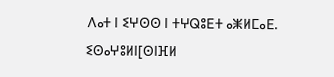ⴷⴰⵜ ⵏ ⵉⵖⵙⵙ ⵏ ⵜⵖⵕⵓⴹⵜ ⴰⵥⵍⵎⴰⴹ.
ⵉⵙⴰⵖⵓⵍⵏ[ⵙⵏⴼⵍ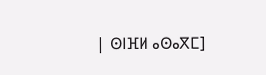| ⵙⵏⴼⵍ ⴰⵙⴰⴳⵎ]